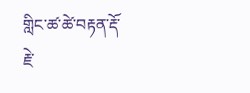གླིང་ཚ་ཚེ་བརྟན་རྡོ་རྗེ་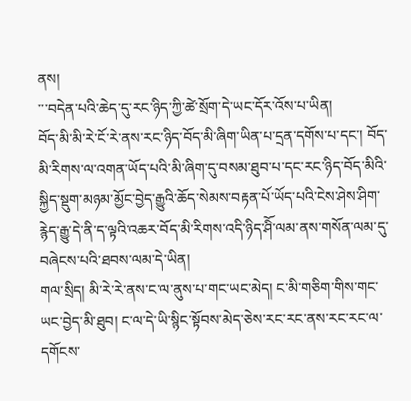ནས།
་་་བདེན་པའི་ཆེད་དུ་རང་ཉིད་ཀྱི་ཚེ་སྲོག་དེ་ཡང་དོར་འོས་པ་ཡིན།
བོད་མི་མི་རེ་ངོ་རེ་ནས་རང་ཉིད་བོད་མི་ཞིག་ཡིན་པ་དྲན་དགོས་པ་དང་། བོད་མི་རིགས་ལ་འགན་ཡོད་པའི་མི་ཞིག་དུ་བསམ་ཐུབ་པ་དང་རང་ཉིད་བོད་མིའི་སྐྱིད་སྡུག་མཉམ་མྱོང་བྱེད་རྒྱུའི་ཆོད་སེམས་བརྟན་པོ་ཡོད་པའི་ངེས་ཤེས་ཤིག་རྙེད་རྒྱུ་དེ་ནི་ད་ལྟའི་འཆར་བོད་མི་རིགས་འདི་ཉིད་ཤིོ་ལམ་ནས་གསོན་ལམ་དུ་བཞེངས་པའི་ཐབས་ལམ་དེ་ཡིན།
གལ་སྲིད། མི་རེ་རེ་ནས་ང་ལ་ནུས་པ་གང་ཡང་མེད། ང་མི་གཅིག་གིས་གང་ཡང་བྱེད་མི་ཐུབ། ང་ལ་དེ་ཡི་སྙིང་སྟོབས་མེད་ཅེས་རང་རང་ནས་རང་རང་ལ་དགོངས་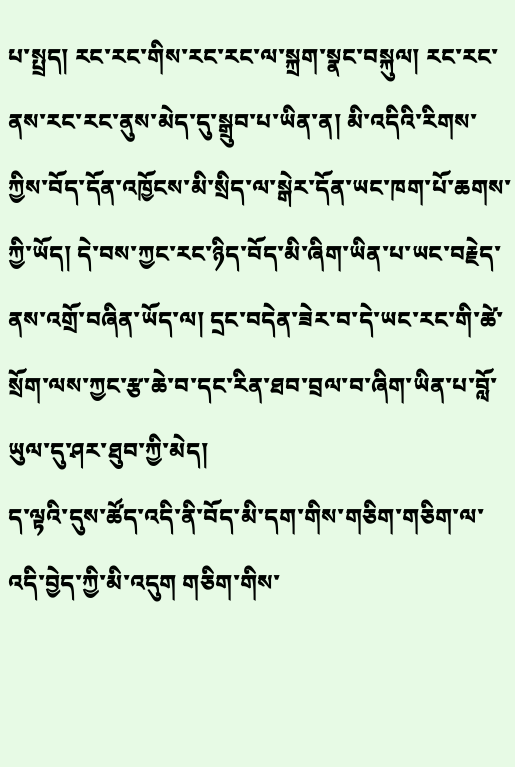པ་སྤྲད། རང་རང་གིས་རང་རང་ལ་སྐྲག་སྣང་བསྐུལ། རང་རང་ནས་རང་རང་ནུས་མེད་དུ་སྒྲུབ་པ་ཡིན་ན། མི་འདིའི་རིགས་ཀྱིས་བོད་དོན་འཁྱོངས་མི་སྲིད་ལ་སྒེར་དོན་ཡང་ཁག་པོ་ཆགས་ཀྱི་ཡོད། དེ་བས་ཀྱང་རང་ཉིད་བོད་མི་ཞིག་ཡིན་པ་ཡང་བརྗེད་ནས་འགྲོ་བཞིན་ཡོད་ལ། དྲང་བདེན་ཟེར་བ་དེ་ཡང་རང་གི་ཚེ་སྲོག་ལས་ཀྱང་རྩ་ཆེ་བ་དང་རིན་ཐབ་བྲལ་བ་ཞིག་ཡིན་པ་བློ་ཡུལ་དུ་ཤར་ཐུབ་ཀྱི་མེད།
ད་ལྟའི་དུས་ཚོད་འདི་ནི་བོད་མི་དག་གིས་གཅིག་གཅིག་ལ་འདི་བྱེད་ཀྱི་མི་འདུག གཅིག་གིས་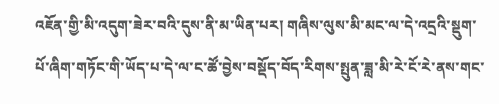འཇོན་གྱི་མི་འདུག་ཟེར་བའི་དུས་ནི་མ་ཡིན་པར། གཞིས་ལུས་མི་མང་ལ་དེ་འདྲའི་སྡུག་པོ་ཞིག་གཏོང་གི་ཡོད་པ་དེ་ལ་ང་ཚོ་བྱེས་བསྡོད་བོད་རིགས་སྤུན་ཟླ་མི་རེ་ངོ་རེ་ནས་གང་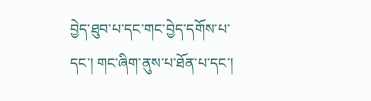བྱེད་ཐུབ་པ་དང་གང་བྱེད་དགོས་པ་དང་། གང་ཞིག་ནུས་པ་ཐོན་པ་དང་།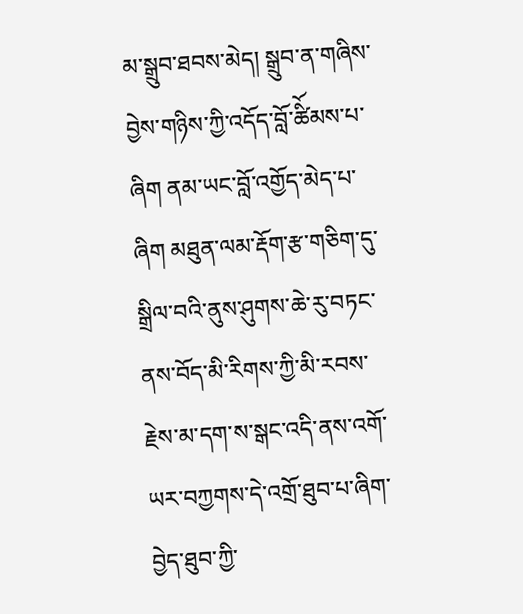མ་སྒྲུབ་ཐབས་མེད། སྒྲུབ་ན་གཞིས་བྱེས་གཉིས་ཀྱི་འདོད་བློ་ཚིོམས་པ་ཞིག ནམ་ཡང་བློ་འགྱོད་མེད་པ་ཞིག མཐུན་ལམ་རྡོག་རྩ་གཅིག་དུ་སྒྲིལ་བའི་ནུས་ཤུགས་ཆེ་རུ་བཏང་ནས་བོད་མི་རིགས་ཀྱི་མི་རབས་རྗེས་མ་དག་ས་སྒང་འདི་ནས་འགོ་ཡར་བཀྱགས་དེ་འགྲོ་ཐུབ་པ་ཞིག་བྱེད་ཐུབ་ཀྱི་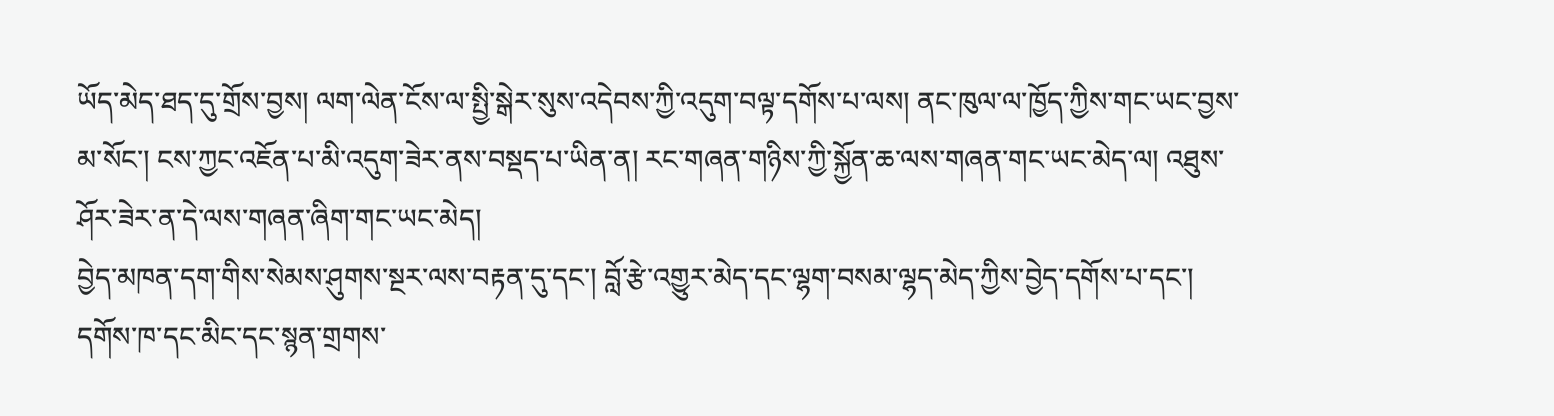ཡོད་མེད་ཐད་དུ་གྲོས་བྱས། ལག་ལེན་ངོས་ལ་སྤྱི་སྒེར་སུས་འདེབས་ཀྱི་འདུག་བལྟ་དགོས་པ་ལས། ནང་ཁུལ་ལ་ཁྱོད་ཀྱིས་གང་ཡང་བྱས་མ་སོང་། ངས་ཀྱང་འཇོན་པ་མི་འདུག་ཟེར་ནས་བསྡད་པ་ཡིན་ན། རང་གཞན་གཉིས་ཀྱི་སྐྱོན་ཆ་ལས་གཞན་གང་ཡང་མེད་ལ། འཐུས་ཤོར་ཟེར་ན་དེ་ལས་གཞན་ཞིག་གང་ཡང་མེད།
བྱེད་མཁན་དག་གིས་སེམས་ཤུགས་སྔར་ལས་བརྟན་དུ་དང་། བློ་རྩེ་འགྱུར་མེད་དང་ལྷག་བསམ་ལྷད་མེད་ཀྱིས་བྱེད་དགོས་པ་དང་། དགོས་ཁ་དང་མིང་དང་སྙན་གྲགས་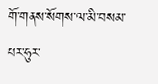གོ་གནས་སོགས་ལ་མི་བསམ་པར་ཧུར་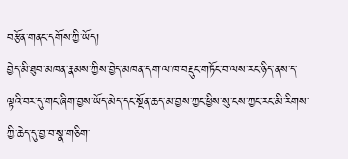བརྩོན་གནང་དགོས་ཀྱི་ཡོད།
བྱེད་མི་ཐུབ་མཁན་རྣམས་ཀྱིས་བྱེད་མཁན་དག་ལ་ཁ་བརྡུང་གཏོང་བ་ལས་རང་ཉིད་ནས་ད་ལྟའི་བར་དུ་གང་ཞིག་བྱས་ཡོད་མེད་དང་སྔོན་ཆད་མ་བྱས་ཀྱང་ཕྱིས་སུ་ངས་ཀྱང་རང་མི་རིགས་ཀྱི་ཆེད་དུ་བྱ་བ་སྣ་གཅིག་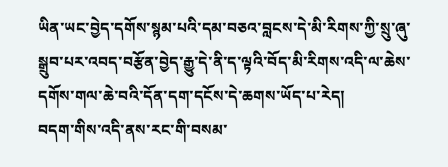ཡིན་ཡང་བྱེད་དགོས་སྙམ་པའི་དམ་བཅའ་བླངས་དེ་མི་རིགས་ཀྱི་སྲུ་ཞུ་སྒྲུབ་པར་འབད་བརྩོན་བྱེད་རྒྱུ་དེ་ནི་ད་ལྟའི་བོད་མི་རིགས་འདི་ལ་ཆེས་དགོས་གལ་ཆེ་བའི་དོན་དག་དངོས་དེ་ཆགས་ཡོད་པ་རེད།
བདག་གིས་འདི་ནས་རང་གི་བསམ་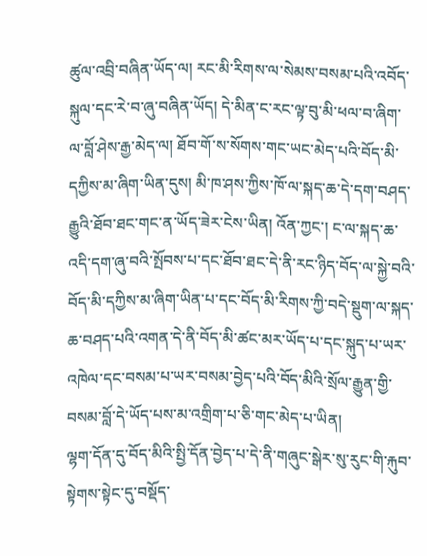ཚུལ་འབྲི་བཞིན་ཡོད་ལ། རང་མི་རིགས་ལ་སེམས་བསམ་པའི་འབོད་སྐུལ་དང་རེ་བ་ཞུ་བཞིན་ཡོད། དེ་མིན་ང་རང་ལྟ་བུ་མི་ཕལ་བ་ཞིག་ལ་བློ་ཤེས་རྒྱ་མེད་ལ། ཐོབ་གོ་ས་སོགས་གང་ཡང་མེད་པའི་བོད་མི་དཀྱིས་མ་ཞིག་ཡིན་དུས། མི་ཁ་ཤས་ཀྱིས་ཁོ་ལ་སྐད་ཆ་དེ་དག་བཤད་རྒྱུའི་ཐོབ་ཐང་གང་ན་ཡོད་ཟེར་ངེས་ཡིན། འོན་ཀྱང་། ང་ལ་སྐད་ཆ་འདི་དག་ཞུ་བའི་སྤོབས་པ་དང་ཐོབ་ཐང་དེ་ནི་རང་ཉིད་བོད་ལ་སྐྱེ་བའི་བོད་མི་དཀྱིས་མ་ཞིག་ཡིན་པ་དང་བོད་མི་རིགས་ཀྱི་བདེ་སྡུག་ལ་སྐད་ཆ་བཤད་པའི་འགན་དེ་ནི་བོད་མི་ཚང་མར་ཡོད་པ་དང་སྐུད་པ་ཡར་འཁེལ་དང་བསམ་པ་ཡར་བསམ་བྱེད་པའི་བོད་མིའི་སྲོལ་རྒྱུན་གྱི་བསམ་བློ་དེ་ཡོད་པས་མ་འགྲིག་པ་ཅི་གང་མེད་པ་ཡིན།
ལྷག་དོན་དུ་བོད་མིའི་སྤྱི་དོན་བྱེད་པ་དེ་ནི་གཞུང་སྒེར་སུ་རུང་གི་རྐུབ་སྟེགས་སྟེང་དུ་བསྡོད་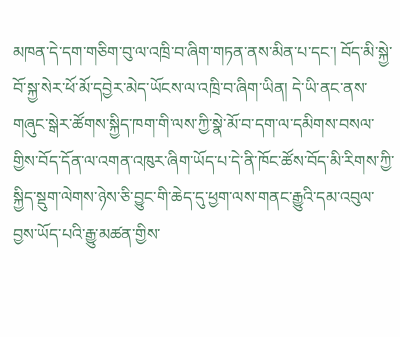མཁན་དེ་དག་གཅིག་བུ་ལ་འཁྲི་བ་ཞིག་གཏན་ནས་མིན་པ་དང་། བོད་མི་སྐྱེ་བོ་སྐྱ་སེར་ཕོ་མོ་དབྱེར་མེད་ཡོངས་ལ་འཁྲི་བ་ཞིག་ཡིན། དེ་ཡི་ནང་ནས་གཞུང་སྒེར་ཚོགས་སྐྱིད་ཁག་གི་ལས་ཀྱི་སྣེ་མོ་བ་དག་ལ་དམིགས་བསལ་གྱིས་བོད་དོན་ལ་འགན་འཁུར་ཞིག་ཡོད་པ་དེ་ནི་ཁོང་ཚོས་བོད་མི་རིགས་ཀྱི་སྐྱིད་སྡུག་ལེགས་ཉེས་ཅི་བྱུང་གི་ཆེད་དུ་ཕྱག་ལས་གནང་རྒྱུའི་དམ་འབུལ་བྱས་ཡོད་པའི་རྒྱུ་མཚན་གྱིས་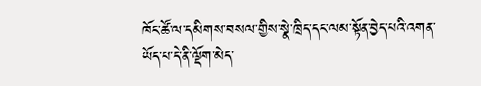ཁོང་ཚོ་ལ་དམིགས་བསལ་གྱིས་སྣེ་ཁྲིད་དང་ལམ་སྟོན་བྱེད་པའི་འགན་ཡོད་པ་དེ་ནི་ལྡོག་མེད་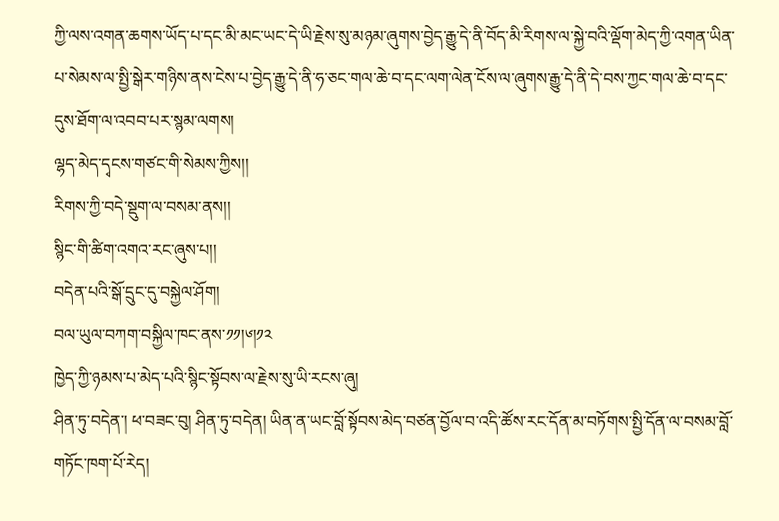ཀྱི་ལས་འགན་ཆགས་ཡོད་པ་དང་མི་མང་ཡང་དེ་ཡི་རྗེས་སུ་མཉམ་ཞུགས་བྱེད་རྒྱུ་དེ་ནི་བོད་མི་རིགས་ལ་སྐྱེ་བའི་ལྡོག་མེད་ཀྱི་འགན་ཡིན་པ་སེམས་ལ་སྤྱི་སྒེར་གཉིས་ནས་ངེས་པ་བྱེད་རྒྱུ་དེ་ནི་ཧ་ཅང་གལ་ཆེ་བ་དང་ལག་ལེན་ངོས་ལ་ཞུགས་རྒྱུ་དེ་ནི་དེ་བས་ཀྱང་གལ་ཆེ་བ་དང་དུས་ཐོག་ལ་འབབ་པར་སྙམ་ལགས།
ལྷད་མེད་དྭངས་གཙང་གི་སེམས་ཀྱིས།།
རིགས་ཀྱི་བདེ་སྡུག་ལ་བསམ་ནས།།
སྙིང་གི་ཚིག་འགའ་རང་ཞུས་པ།།
བདེན་པའི་སྒོ་དྲུང་དུ་བསྐྱེལ་ཤོག།
བལ་ཡུལ་བཀག་བསྐྱིལ་ཁང་ནས་༡༡།༦།༡༢
ཁྱེད་ཀྱི་ཉམས་པ་མེད་པའི་སྙིང་སྟོབས་ལ་རྗེས་སུ་ཡི་རངས་ཞུ།
ཤིན་ཏུ་བདེན་། ཕ་བཟང་བུ། ཤིན་ཏུ་བདེན། ཡིན་ན་ཡང་བློ་སྟོབས་མེད་བཙན་བྱོལ་བ་འདི་ཚོས་རང་དོན་མ་བཏོགས་སྤྱི་དོན་ལ་བསམ་བློ་གཏོང་ཁག་པོ་རེད།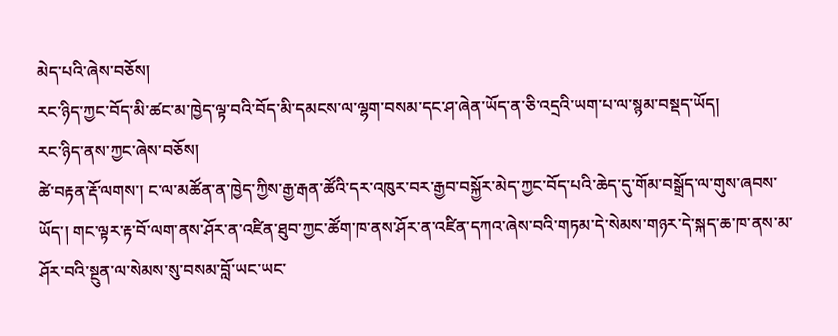མེད་པའི་ཞེས་བཅོས།
རང་ཉིད་ཀྱང་བོད་མི་ཚང་མ་ཁྱེད་ལྟ་བའི་བོད་མི་དམངས་ལ་ལྷག་བསམ་དང་ཤ་ཞེན་ཡོད་ན་ཅི་འདྲའི་ཡག་པ་ལ་སྙམ་བསྡད་ཡོད།
རང་ཉིད་ནས་ཀྱང་ཞེས་བཅོས།
ཚེ་བརྟན་རྡོ་ལགས་། ང་ལ་མཚོན་ན་ཁྱེད་ཀྱིས་རྒྱ་རྒན་ཚོའི་དར་འཁུར་བར་རྒྱབ་བསྐྱོར་མེད་ཀྱང་བོད་པའི་ཆེད་དུ་གོམ་བསྒྲོད་ལ་གུས་ཞབས་ཡོད་། གང་ལྟར་རྟ་བོ་ལག་ནས་ཤོར་ན་འཛིན་ཐུབ་ཀྱང་ཚོག་ཁ་ནས་ཤོར་ན་འཛིན་དཀའ་ཞེས་བའི་གཏམ་དེ་སེམས་གཉར་དེ་སྐད་ཆ་ཁ་ནས་མ་ཤོར་བའི་སྔུན་ལ་སེམས་སུ་བསམ་བློ་ཡང་ཡང་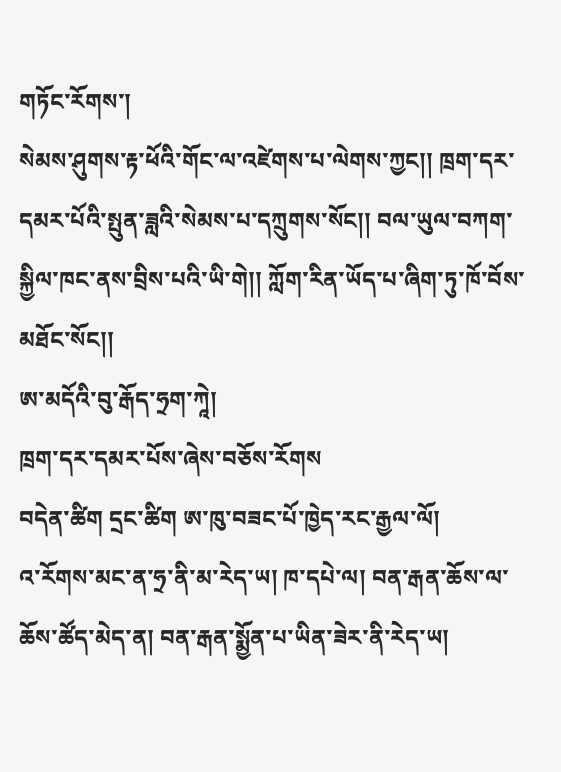གཏོང་རོགས་།
སེམས་ཤུགས་རྟ་ཕོའི་གོང་ལ་འཛེགས་པ་ལེགས་ཀྱང།། ཁྲག་དར་དམར་པོའི་སྤུན་ཟླའི་སེམས་པ་དཀྲུགས་སོང།། བལ་ཡུལ་བཀག་སྐྱིལ་ཁང་ནས་བྲིས་པའི་ཡི་གེ།། ཀློག་རིན་ཡོད་པ་ཞིག་ཏུ་ཁོ་བོས་མཐོང་སོང།།
ཨ་མདོའི་བུ་རྒོད་ཧྲག་ཀཱེ།
ཁྲག་དར་དམར་པོས་ཞེས་བཅོས་རོགས
བདེན་ཚིག དྲང་ཚིག ཨ་ཁུ་བཟང་པོ་ཁྱེད་རང་རྒྱལ་ལོ།
འ་རོགས་མང་ན་ཧྲ་ནི་མ་རེད་ཡ། ཁ་དཔེ་ལ། བན་རྒན་ཆོས་ལ་ཆོས་ཚོད་མེད་ན། བན་རྒན་སྨྱོན་པ་ཡིན་ཟེར་ནི་རེད་ཡ།